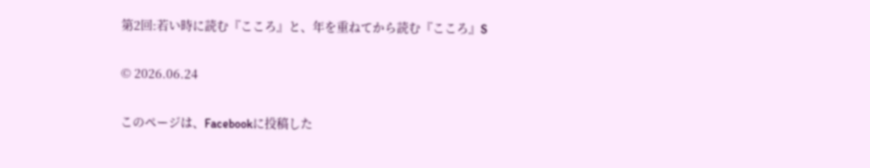第2回:若い時に読む『こころ』と、年を重ねてから読む『こころ』S

© 2026.06.24

このページは、Facebookに投稿した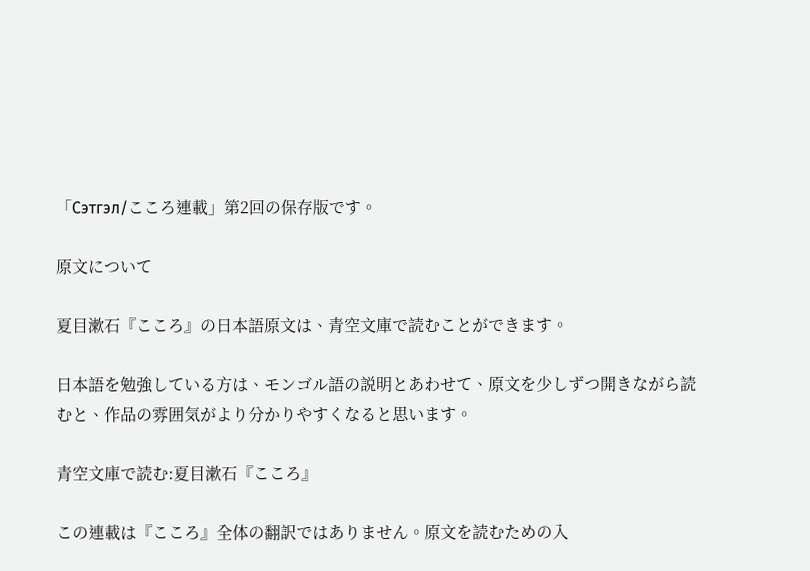「Сэтгэл/こころ連載」第2回の保存版です。

原文について

夏目漱石『こころ』の日本語原文は、青空文庫で読むことができます。

日本語を勉強している方は、モンゴル語の説明とあわせて、原文を少しずつ開きながら読むと、作品の雰囲気がより分かりやすくなると思います。

青空文庫で読む:夏目漱石『こころ』

この連載は『こころ』全体の翻訳ではありません。原文を読むための入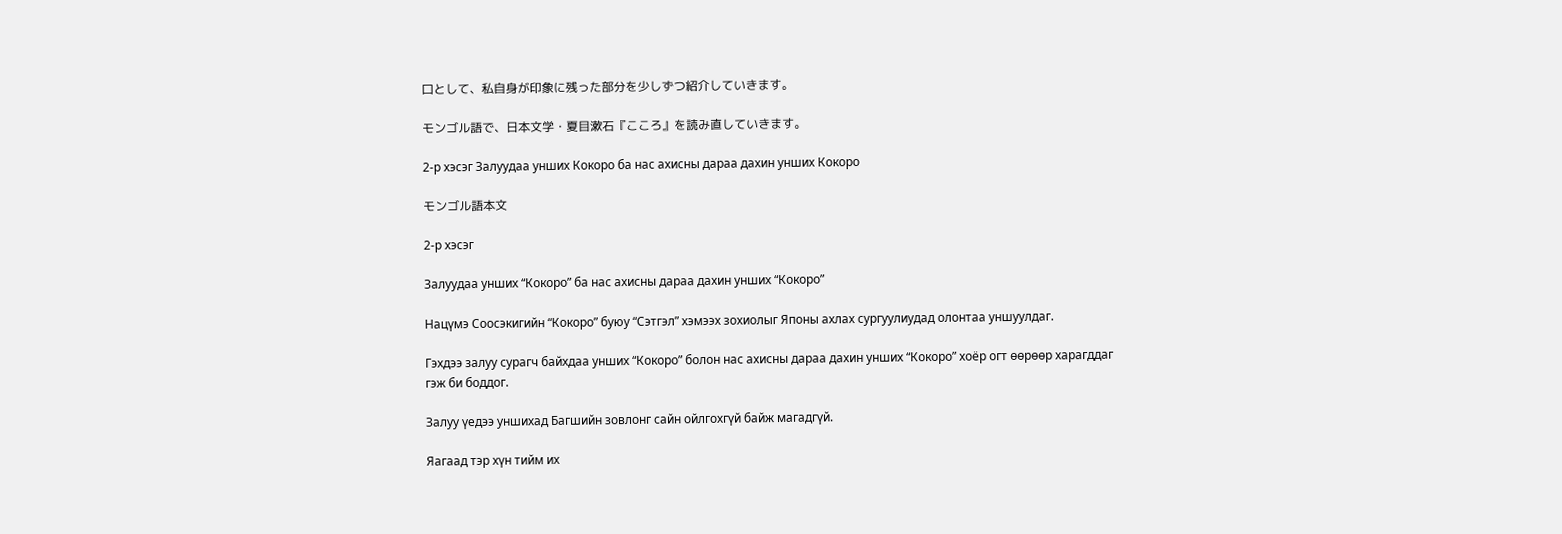口として、私自身が印象に残った部分を少しずつ紹介していきます。

モンゴル語で、日本文学・夏目漱石『こころ』を読み直していきます。

2-р хэсэг Залуудаа унших Кокоро ба нас ахисны дараа дахин унших Кокоро

モンゴル語本文

2-р хэсэг

Залуудаа унших “Кокоро” ба нас ахисны дараа дахин унших “Кокоро”

Нацүмэ Соосэкигийн “Кокоро” буюу “Сэтгэл” хэмээх зохиолыг Японы ахлах сургуулиудад олонтаа уншуулдаг.

Гэхдээ залуу сурагч байхдаа унших “Кокоро” болон нас ахисны дараа дахин унших “Кокоро” хоёр огт өөрөөр харагддаг гэж би боддог.

Залуу үедээ уншихад Багшийн зовлонг сайн ойлгохгүй байж магадгүй.

Яагаад тэр хүн тийм их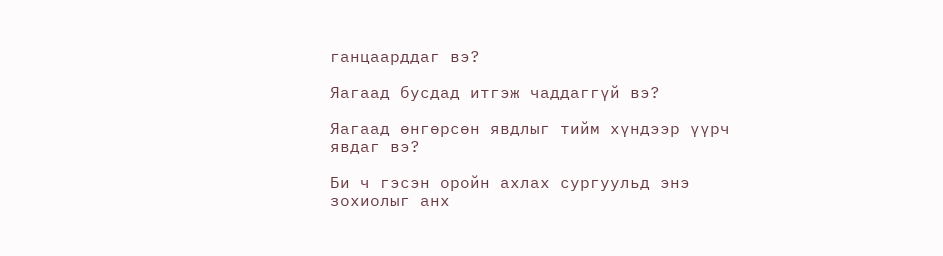ганцаарддаг вэ?

Яагаад бусдад итгэж чаддаггүй вэ?

Яагаад өнгөрсөн явдлыг тийм хүндээр үүрч явдаг вэ?

Би ч гэсэн оройн ахлах сургуульд энэ зохиолыг анх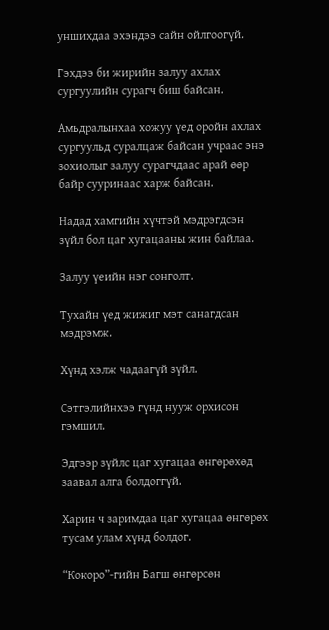уншихдаа эхэндээ сайн ойлгоогүй.

Гэхдээ би жирийн залуу ахлах сургуулийн сурагч биш байсан.

Амьдралынхаа хожуу үед оройн ахлах сургуульд суралцаж байсан учраас энэ зохиолыг залуу сурагчдаас арай өөр байр сууринаас харж байсан.

Надад хамгийн хүчтэй мэдрэгдсэн зүйл бол цаг хугацааны жин байлаа.

Залуу үеийн нэг сонголт.

Тухайн үед жижиг мэт санагдсан мэдрэмж.

Хүнд хэлж чадаагүй зүйл.

Сэтгэлийнхээ гүнд нууж орхисон гэмшил.

Эдгээр зүйлс цаг хугацаа өнгөрөхөд заавал алга болдоггүй.

Харин ч заримдаа цаг хугацаа өнгөрөх тусам улам хүнд болдог.

“Кокоро”-гийн Багш өнгөрсөн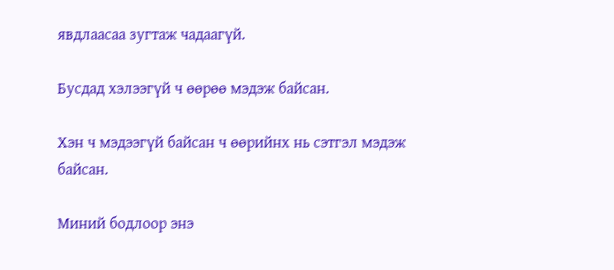явдлаасаа зугтаж чадаагүй.

Бусдад хэлээгүй ч өөрөө мэдэж байсан.

Хэн ч мэдээгүй байсан ч өөрийнх нь сэтгэл мэдэж байсан.

Миний бодлоор энэ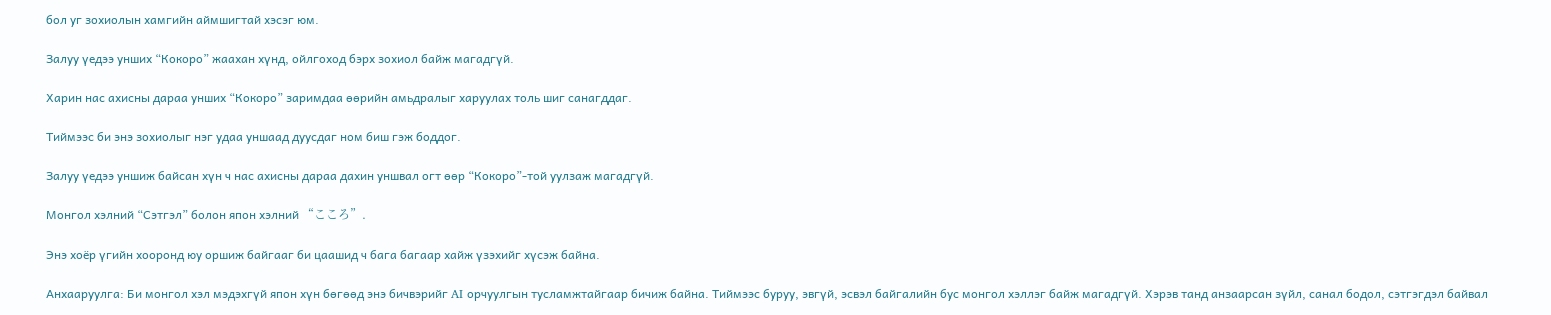бол уг зохиолын хамгийн аймшигтай хэсэг юм.

Залуу үедээ унших “Кокоро” жаахан хүнд, ойлгоход бэрх зохиол байж магадгүй.

Харин нас ахисны дараа унших “Кокоро” заримдаа өөрийн амьдралыг харуулах толь шиг санагддаг.

Тиймээс би энэ зохиолыг нэг удаа уншаад дуусдаг ном биш гэж боддог.

Залуу үедээ уншиж байсан хүн ч нас ахисны дараа дахин уншвал огт өөр “Кокоро”-той уулзаж магадгүй.

Монгол хэлний “Сэтгэл” болон япон хэлний “こころ”.

Энэ хоёр үгийн хооронд юу оршиж байгааг би цаашид ч бага багаар хайж үзэхийг хүсэж байна.

Анхааруулга: Би монгол хэл мэдэхгүй япон хүн бөгөөд энэ бичвэрийг AI орчуулгын тусламжтайгаар бичиж байна. Тиймээс буруу, эвгүй, эсвэл байгалийн бус монгол хэллэг байж магадгүй. Хэрэв танд анзаарсан зүйл, санал бодол, сэтгэгдэл байвал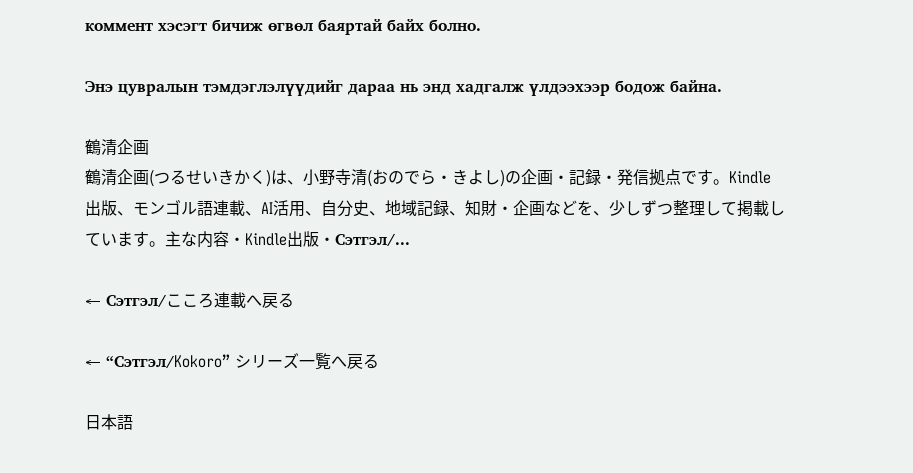коммент хэсэгт бичиж өгвөл баяртай байх болно.

Энэ цувралын тэмдэглэлүүдийг дараа нь энд хадгалж үлдээхээр бодож байна.

鶴清企画
鶴清企画(つるせいきかく)は、小野寺清(おのでら・きよし)の企画・記録・発信拠点です。Kindle出版、モンゴル語連載、AI活用、自分史、地域記録、知財・企画などを、少しずつ整理して掲載しています。主な内容・Kindle出版・Сэтгэл/...

← Сэтгэл/こころ連載へ戻る

← “Сэтгэл/Kokoro” シリーズ一覧へ戻る

日本語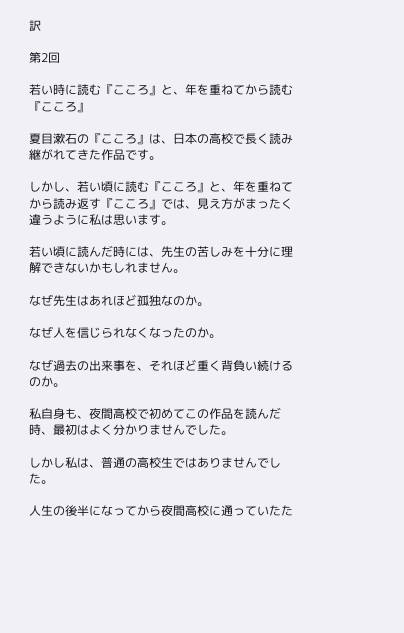訳

第2回

若い時に読む『こころ』と、年を重ねてから読む『こころ』

夏目漱石の『こころ』は、日本の高校で長く読み継がれてきた作品です。

しかし、若い頃に読む『こころ』と、年を重ねてから読み返す『こころ』では、見え方がまったく違うように私は思います。

若い頃に読んだ時には、先生の苦しみを十分に理解できないかもしれません。

なぜ先生はあれほど孤独なのか。

なぜ人を信じられなくなったのか。

なぜ過去の出来事を、それほど重く背負い続けるのか。

私自身も、夜間高校で初めてこの作品を読んだ時、最初はよく分かりませんでした。

しかし私は、普通の高校生ではありませんでした。

人生の後半になってから夜間高校に通っていたた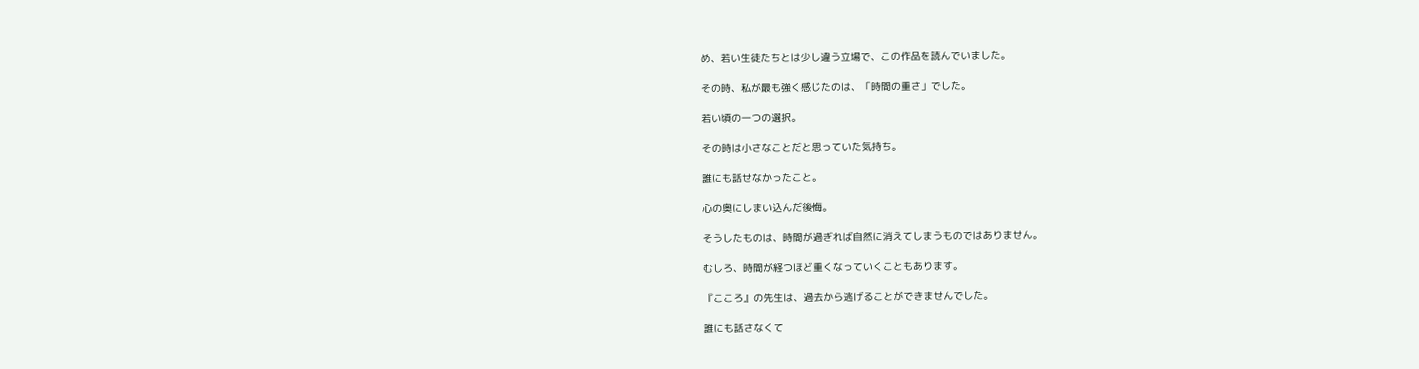め、若い生徒たちとは少し違う立場で、この作品を読んでいました。

その時、私が最も強く感じたのは、「時間の重さ」でした。

若い頃の一つの選択。

その時は小さなことだと思っていた気持ち。

誰にも話せなかったこと。

心の奥にしまい込んだ後悔。

そうしたものは、時間が過ぎれば自然に消えてしまうものではありません。

むしろ、時間が経つほど重くなっていくこともあります。

『こころ』の先生は、過去から逃げることができませんでした。

誰にも話さなくて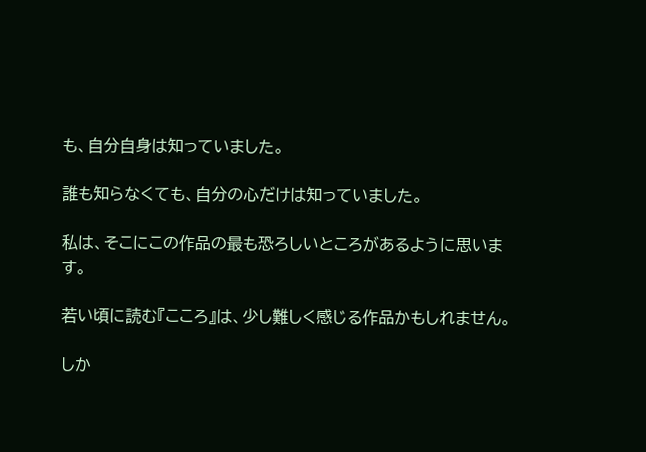も、自分自身は知っていました。

誰も知らなくても、自分の心だけは知っていました。

私は、そこにこの作品の最も恐ろしいところがあるように思います。

若い頃に読む『こころ』は、少し難しく感じる作品かもしれません。

しか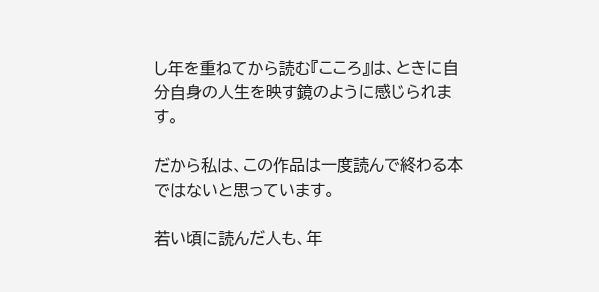し年を重ねてから読む『こころ』は、ときに自分自身の人生を映す鏡のように感じられます。

だから私は、この作品は一度読んで終わる本ではないと思っています。

若い頃に読んだ人も、年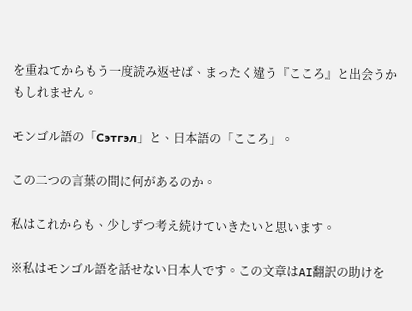を重ねてからもう一度読み返せば、まったく違う『こころ』と出会うかもしれません。

モンゴル語の「Сэтгэл」と、日本語の「こころ」。

この二つの言葉の間に何があるのか。

私はこれからも、少しずつ考え続けていきたいと思います。

※私はモンゴル語を話せない日本人です。この文章はAI翻訳の助けを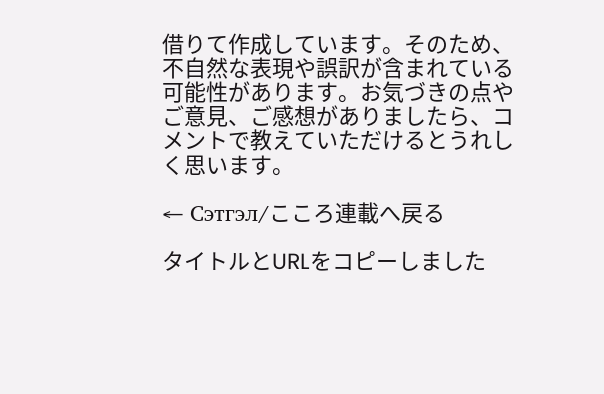借りて作成しています。そのため、不自然な表現や誤訳が含まれている可能性があります。お気づきの点やご意見、ご感想がありましたら、コメントで教えていただけるとうれしく思います。

← Сэтгэл/こころ連載へ戻る

タイトルとURLをコピーしました